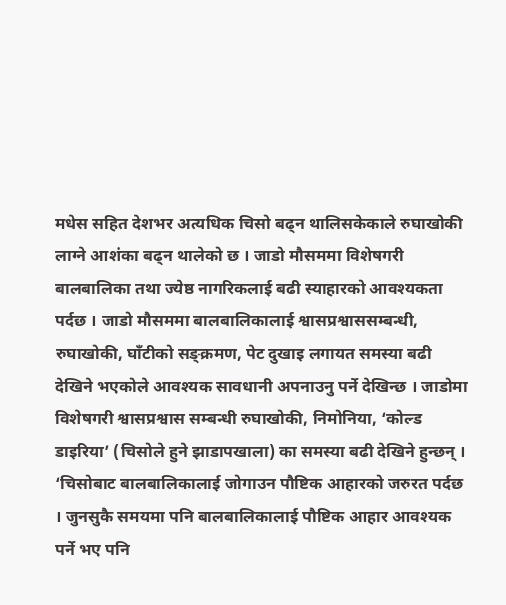मधेस सहित देशभर अत्यधिक चिसो बढ्न थालिसकेकाले रुघाखोकी लाग्ने आशंका बढ्न थालेको छ । जाडो मौसममा विशेषगरी बालबालिका तथा ज्येष्ठ नागरिकलाई बढी स्याहारको आवश्यकता पर्दछ । जाडो मौसममा बालबालिकालाई श्वासप्रश्वाससम्बन्धी, रुघाखोकी, घाँटीको सङ्क्रमण, पेट दुखाइ लगायत समस्या बढी देखिने भएकोले आवश्यक सावधानी अपनाउनु पर्ने देखिन्छ । जाडोमा विशेषगरी श्वासप्रश्वास सम्बन्धी रुघाखोकी, निमोनिया, ‘कोल्ड डाइरिया’ (चिसोले हुने झाडापखाला) का समस्या बढी देखिने हुन्छन् । ‘चिसोबाट बालबालिकालाई जोगाउन पौष्टिक आहारको जरुरत पर्दछ । जुनसुकै समयमा पनि बालबालिकालाई पौष्टिक आहार आवश्यक पर्ने भए पनि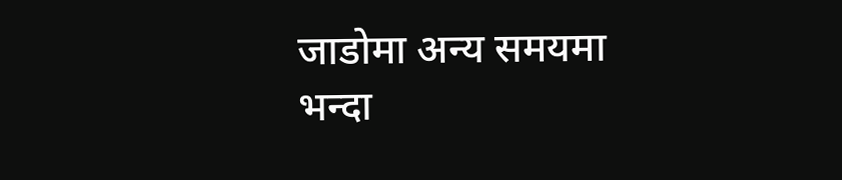जाडोमा अन्य समयमा भन्दा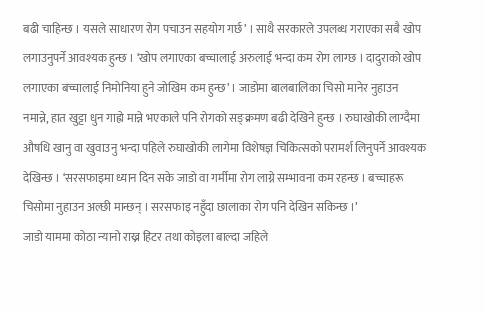बढी चाहिन्छ । यसले साधारण रोग पचाउन सहयोग गर्छ’ । साथै सरकारले उपलब्ध गराएका सबै खोप लगाउनुपर्ने आवश्यक हुन्छ । ‘खोप लगाएका बच्चालाई अरुलाई भन्दा कम रोग लाग्छ । दादुराको खोप लगाएका बच्चालाई निमोनिया हुने जोखिम कम हुन्छ’ । जाडोमा बालबालिका चिसो मानेर नुहाउन नमान्ने, हात खुट्टा धुन गाह्रो मान्ने भएकाले पनि रोगको सङ्क्रमण बढी देखिने हुन्छ । रुघाखोकी लाग्दैमा औषधि खानु वा खुवाउनु भन्दा पहिले रुघाखोकी लागेमा विशेषज्ञ चिकित्सको परामर्श लिनुपर्ने आवश्यक देखिन्छ । ‘सरसफाइमा ध्यान दिन सके जाडो वा गर्मीमा रोग लाग्ने सम्भावना कम रहन्छ । बच्चाहरू चिसोमा नुहाउन अल्छी मान्छन् । सरसफाइ नहुँदा छालाका रोग पनि देखिन सकिन्छ ।’
जाडो याममा कोठा न्यानो राख्न हिटर तथा कोइला बाल्दा जहिले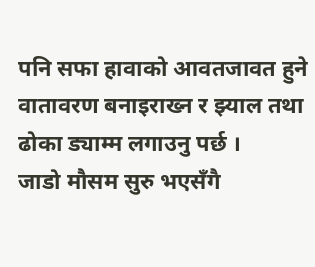पनि सफा हावाको आवतजावत हुने वातावरण बनाइराख्न र झ्याल तथा ढोका ड्याम्म लगाउनु पर्छ ।
जाडो मौसम सुरु भएसँगै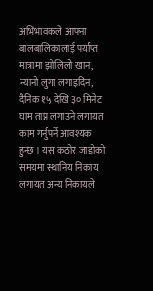अभिभावकले आफ्ना बालबालिकालाई पर्याप्त मात्रामा झोलिलो खान, न्यानो लुगा लगाइदिन, दैनिक १५ देखि ३० मिनेट घाम ताप्न लगाउने लगायत काम गर्नुपर्ने आवश्यक हुन्छ । यस कठोर जाडोको समयमा स्थानिय निकाय लगायत अन्य निकायले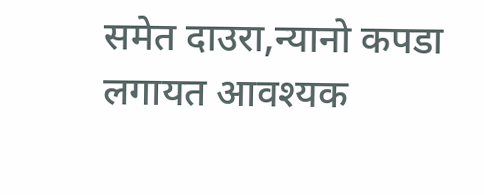समेत दाउरा,न्यानो कपडा लगायत आवश्यक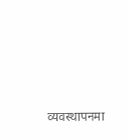व्यवस्थापनमा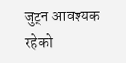जुट्न आवश्यक रहेको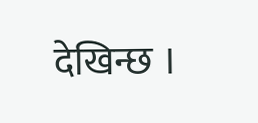देखिन्छ ।